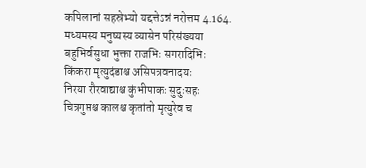कपिलानां सहस्रेभ्यो यद्दत्तेऽन्नं नरोत्तम 4.164.
मध्यमस्य मनुष्यस्य व्यासेन परिसंख्यया
बहुभिर्वसुधा भुक्ता राजभिः सगरादिभिः
किंकरा मृत्युदंडाश्च असिपत्रवनादयः
निरया रौरवाद्याश्च कुंभीपाकः सुदुःसहः
चित्रगुप्तश्च कालश्च कृतांतो मृत्युरेव च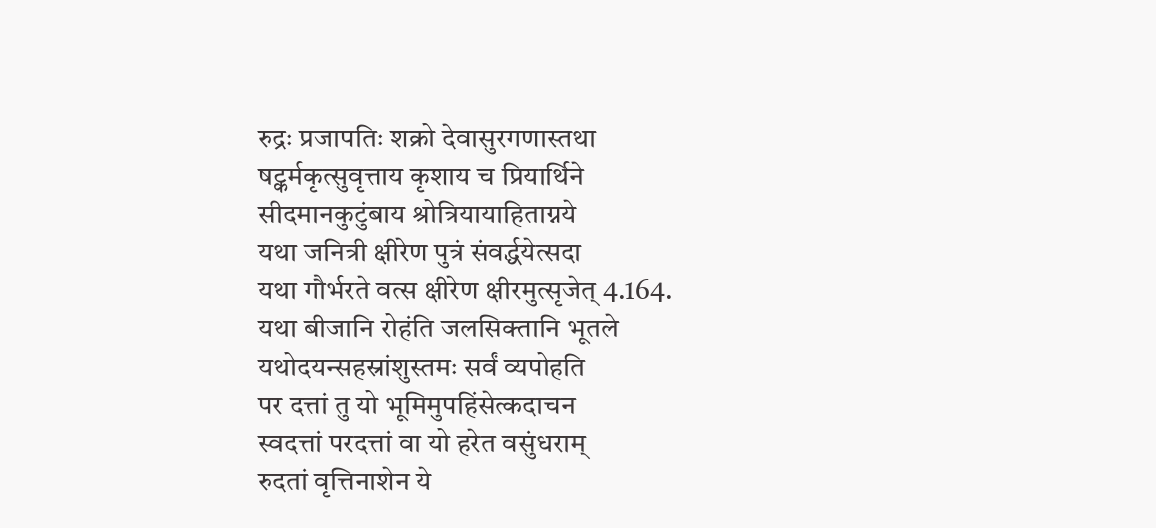रुद्रः प्रजापतिः शक्रो देवासुरगणास्तथा
षट्कर्मकृत्सुवृत्ताय कृशाय च प्रियार्थिने
सीदमानकुटुंबाय श्रोत्रियायाहिताग्नये
यथा जनित्री क्षीरेण पुत्रं संवर्द्धयेत्सदा
यथा गौर्भरते वत्स क्षीरेण क्षीरमुत्सृजेत् 4.164.
यथा बीजानि रोहंति जलसिक्तानि भूतले
यथोदयन्सहस्रांशुस्तमः सर्वं व्यपोहति
पर दत्तां तु यो भूमिमुपहिंसेत्कदाचन
स्वदत्तां परदत्तां वा यो हरेत वसुंधराम्
रुदतां वृत्तिनाशेन ये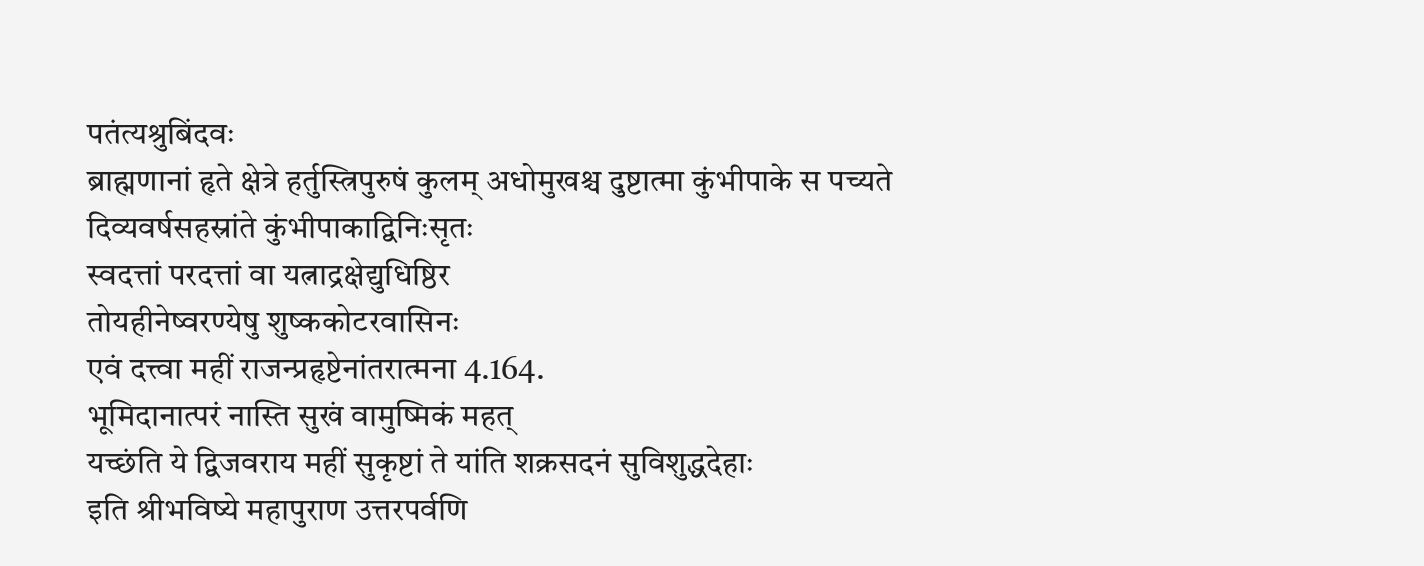पतंत्यश्रुबिंदवः
ब्राह्मणानां हृते क्षेत्रे हर्तुस्त्रिपुरुषं कुलम् अधोमुखश्च दुष्टात्मा कुंभीपाके स पच्यते
दिव्यवर्षसहस्रांते कुंभीपाकाद्विनिःसृतः
स्वदत्तां परदत्तां वा यत्नाद्रक्षेद्युधिष्ठिर
तोयहीनेष्वरण्येषु शुष्ककोटरवासिनः
एवं दत्त्वा महीं राजन्प्रहृष्टेनांतरात्मना 4.164.
भूमिदानात्परं नास्ति सुखं वामुष्मिकं महत्
यच्छंति ये द्विजवराय महीं सुकृष्टां ते यांति शक्रसदनं सुविशुद्धदेहाः
इति श्रीभविष्ये महापुराण उत्तरपर्वणि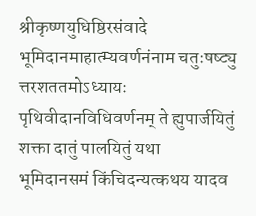श्रीकृष्णयुधिष्ठिरसंवादे भूमिदानमाहात्म्यवर्णनंनाम चतुःषष्ट्यु त्तरशततमोऽध्यायः
पृथिवीदानविधिवर्णनम् ते ह्युपार्जयितुं शक्ता दातुं पालयितुं यथा
भूमिदानसमं किंचिदन्यत्कथय यादव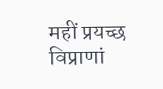महीं प्रयच्छ विप्राणां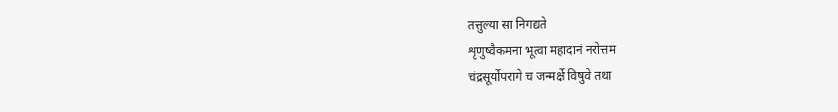तत्तुल्या सा निगद्यते
शृणुष्वैकमना भूत्वा महादानं नरोत्तम
चंद्रसूर्योपरागे च जन्मर्क्षे विषुवे तथा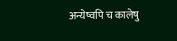अन्येष्वपि च कालेषु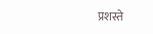प्रशस्ते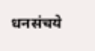धनसंचये